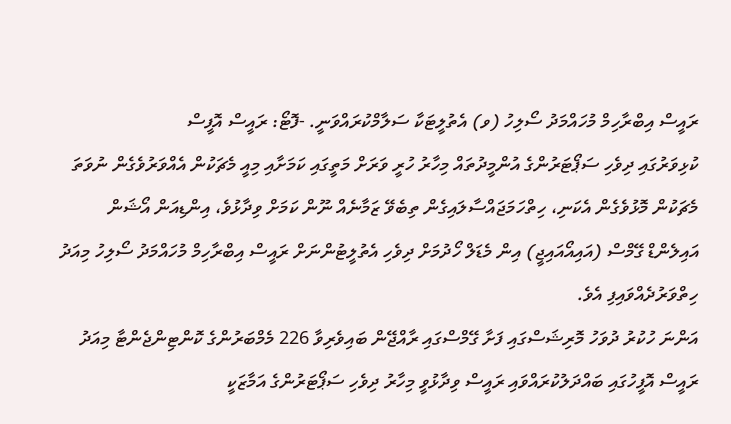ރައީސް އިބްރާހިމް މުހައްމަދު ސޯލިހު (ވ) އެތުލީޓަކާ ސަލާމްކުރައްވަނީ. -ފޮޓޯ: ރައީސް އޮފީސް
ކުޅިވަރުގައި ދިވެހި ސަޕޯޓަރުންގެ އުންމީދުތައް މިހާރު ހުރީ ވަރަށް މަތީގައި ކަމަށާއި މިއީ މެޗަކުން އެއްވަރުވެގެން ނުވަތަ މެޗަކުން މޮޅުވެގެން އެކަނި، ހިތްހަމަޖައްސާލައިގެން ތިބެވޭ ޒަމާނެއް ނޫން ކަމަށް ވިދާޅުވެ، އިންޑިއަން އޯޝަން އައިލެންޑް ގޭމްސް (އައިއޯއައިޖީ) އިން މެޑަލް ހޯދުމަށް ދިވެހި އެތުލީޓުންނަށް ރައީސް އިބްރާހިމް މުހައްމަދު ސޯލިހު މިއަދު ހިތްވަރުދެއްވައިފި އެވެ.
އަންނަ ހުކުރު ދުވަހު މޮރިޝަސްގައި ފަށާ ގޭމްސްގައި ރާއްޖޭން ބައިވެރިވާ 226 މެމްބަރުންގެ ކޮންޓިންޖެންޓާ މިއަދު ރައީސް އޮފީހުގައި ބައްދަލުކުރައްވައި ރައީސް ވިދާޅުވީ މިހާރު ދިވެހި ސަޕޯޓަރުންގެ އަމާޒަކީ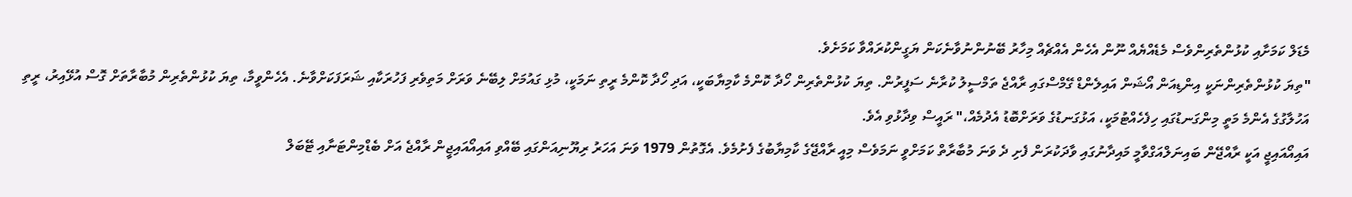މެޑަލް ކަމަށާއި ކުޅުންތެރިންވެސް މެޑެއްޔެއް ނޫން އެހެން އެއްޗެއް މިހާރު ބޭނުންނުވާނެކަން ޔަގީންކުރައްވާ ކަމަށެވެ.
"ތިޔަ ކުޅުންތެރިންނަކީ އިންޑިއަން އޯޝަން އައިލެންޑް ގޭމްސްގައި ރާއްޖެ ތަމްސީލު ކުރާނެ ސަފީރުން. ތިޔަ ކުޅުންތެރިން ހޯދާ ކޮންމެ ކާމިޔާބަކީ، އަދި ހޯދާ ކޮންމެ ރީތި ނަމަކީ، މުޅި ގައުމަށް ލިބޭނެ ވަރަށް މަތިވެރި ފަހުރަކާއި ޝަރަފަކަށްވާނެ. އެހެންވީމާ، ތިޔަ ކުޅުންތެރިން މުބާރާތަށް ގޮސް އުޅޭއިރު، ރީތި އަހުލާގުގެ އެންމެ މަތީ މިންގަނޑުގައި ހިފެހެއްޓުމަކީ، އަޅުގަނޑުގެ ވަރަށްބޮޑު އެދުމެއް،" ރައީސް ވިދާޅުވި އެވެ.
އައިއޯއައިޖީ އަކީ ރާއްޖޭން ބައިނަލްއަގްވާމީ މައިދާނުގައި ވާދަކުރަން ފެށި ދެ ވަނަ މުބާރާތް ކަމަށްވީ ނަމަވެސް މިއީ ރާއްޖޭގެ ކާމިޔާބުގެ ފެށުމެވެ. އެގޮތުން 1979 ވަނަ އަހަރު ރިޔޫނިއަންގައި ބޭއްވި އައިއޯއައިޖީން ރާއްޖެ އަށް ބެޑްމިންޓަނާއި ޓޭބަލް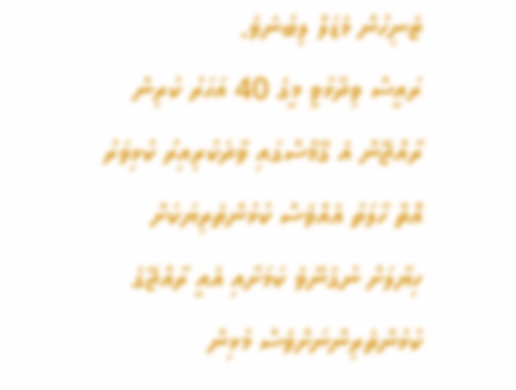ޓެނިހުން މެޑަލް ލިބުނެވެ.
ރައީސް ވިދާޅުވީ މީގެ 40 އަހަރު ކުރިން ރާއްޖޭން އެ ގޭމްސްގައި ވާދަކުރިއިރު ކުޅިވަރު އޮތް ހާލަތު އެއްވެސް ކުޅުންތެރިޔަކަށް ހިޔާލަށް ނުގެނޭވެ ކަމަށާއި އެއީ ރާއްޖޭގެ ކުޅުންތެރިންނަށްވެސް މުޅިން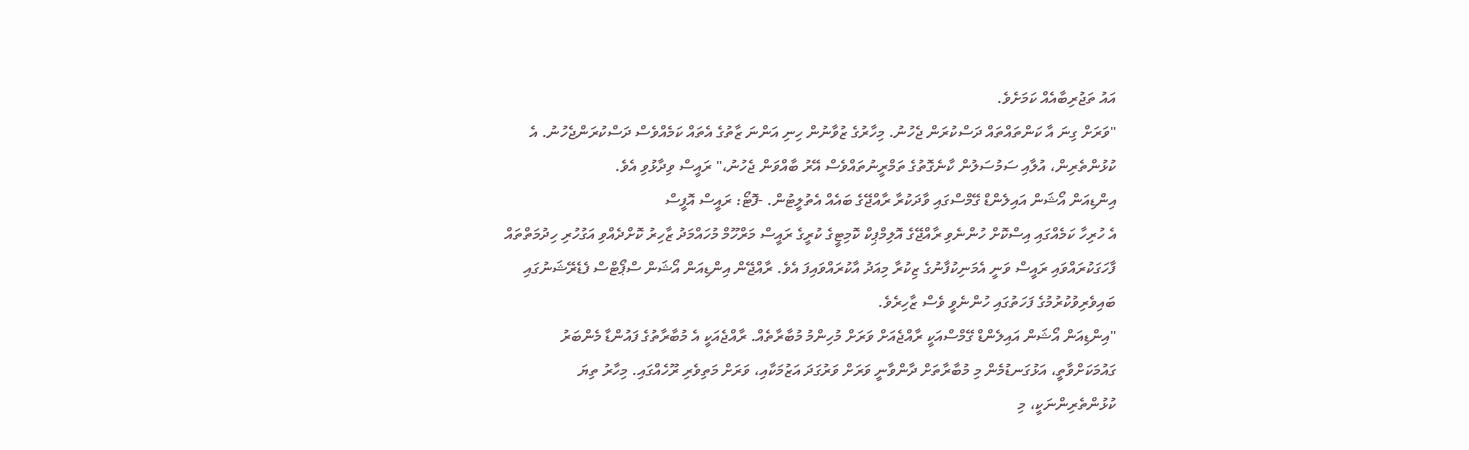އައު ތަޖުރިބާއެއް ކަމަށެވެ.
"ވަރަށް ގިނަ އާ ކަންތައްތައް ދަސްކުރަން ޖެހުނު. މިހާރުގެ ޒުވާނުން ހިނި އަންނަ ޒާތުގެ އެތައް ކަމެއްވެސް ދަސްކުރަންޖެހުނު. އެ ކުޅުންތެރިން، އުލާއި ސަމުސަލުން ކާނެގޮތުގެ ތަމްރީނުތައްވެސް އޭރު ބާއްވަން ޖެހުނު،" ރައީސް ވިދާޅުވި އެވެ.
އިންޑިއަން އޯޝަން އައިލެންޑް ގޭމްސްގައި ވާދަކުރާ ރާއްޖޭގެ ބައެއް އެތުލީޓުން. -ފޮޓޯ: ރައީސް އޮފީސް
އެ ހުރިހާ ކަމެއްގައި އިސްކޮށް ހުންނެވި ރާއްޖޭގެ އޮލިމްޕިކް ކޮމިޓީގެ ކުރީގެ ރައީސް މަރްހޫމް މުހައްމަދު ޒާހިރު ކޮށްދެއްވި އަގުހުރި ހިދުމަތްތައް ފާހަގަކުރައްވައި ރައީސް ވަނީ އެމަނިކުފާނުގެ ޒިކުރާ މިއަދު އާކުރައްވައިފަ އެވެ. ރާއްޖޭން އިންޑިއަން އޯޝަން ސްޕޯޓްސް ފެޑެރޭޝަނުގައި ބައިވެރިވުކުރުމުގެ ފަހަތުގައި ހުންނެވީ ވެސް ޒާހިރެވެ.
"އިންޑިއަން އޯޝަން އައިލެންޑް ގޭމްސްއަކީ ރާއްޖެއަށް ވަރަށް މުހިންމު މުބާރާތެއް. ރާއްޖެއަކީ އެ މުބާރާތުގެ ފައުންޑާ މެންބަރު ގައުމަކަށްވާތީ، އަޅުގަނޑުމެން މި މުބާރާތަށް ދާންވާނީ ވަރަށް ވަރުގަދަ އަޒުމަކާއި، ވަރަށް މަތިވެރި ރޫހެއްގައި. މިހާރު ތިޔަ ކުޅުންތެރިންނަކީ، މި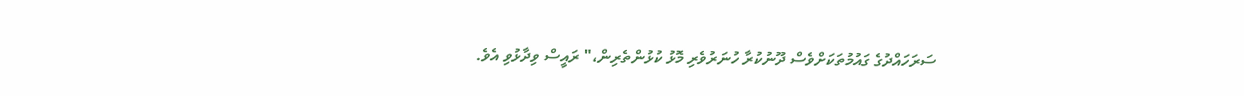ސަރަހައްދުގެ ގައުމުތަކަށްވެސް ދޫނުކުރާ ހުނަރުވެރި މޮޅު ކުޅުންތެރިން،" ރައީސް ވިދާޅުވި އެވެ.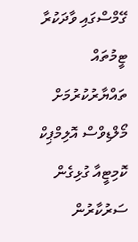ގޭމްސްގައި ވާދަކުރާ ޓީމުތައް ތައްޔާރުކުރުމަށް މޯލްޑިވްސް އޮލިމްޕިކް ކޮމިޓީއާ ގުޅިގެން ސަރުކާރުން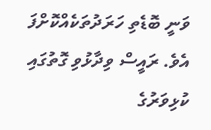ވަނީ ބޮޑެތި ހަރަދުތަކެއްކޮށްފަ އެވެ. ރައީސް ވިދާޅުވި ގޮތުގައި ކުޅިވަރުގެ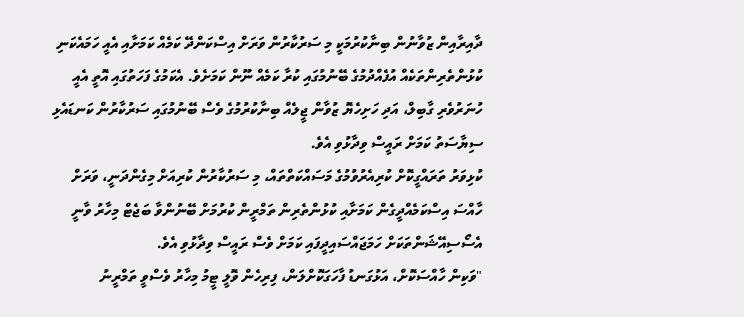ދާއިރާއިން ޒުވާނުން ބިނާކުރުމަކީ މި ސަރުކާރުން ވަރަށް އިސްކަންދޭ ކަމެއް ކަމަށާއި އެއީ ހަމައެކަނި ކުޅުންތެރިންތަކެއް އުފެއްދުމުގެ ބޭނުމުގައި ކުރާ ކަމެއް ނޫން ކަމަށެވެ. އެކަމުގެ ފަހަތުގައި އޮތީ އެއީ ހުނަރުވެރި ގާބިލް، އަދި ހަށިހެޔޮ ޒުވާން ޖީލެއް ބިނާކުރުމުގެ ވެސް ބޭނުމުގައި ސަރުކާރުން ކަނޑައެޅި ސިޔާސަތު ކަމަށް ރައީސް ވިދާޅުވި އެވެ.
ކުޅިވަރު ތަރައްގީކޮށް ކުރިއެރުވުމުގެ މަސައްކަތްތައް، މި ސަރުކާރުން ކުރިއަށް މިގެންދަނީ، ވަރަށް ހާއްސަ އިސްކަމެއްދީގެން ކަމަށާއި ކުޅުންތެރިން ތަމްރީން ކުރުމަށް ބޭނުންވާ ބަޖެޓް މިހާރު ވާނީ އެސޯސިއޭޝަންތަކަށް ހަމަޖައްސައިދީފައި ކަމަށް ވެސް ރައީސް ވިދާޅުވި އެވެ.
"ވަކިން ހާއްސަކޮށް، އަޅުގަނޑު ފާހަގަކޮށްލަން، ފިރިހެން ވޮލީ ޓީމު މިހާރު ވެސްވީ ތަމްރީނު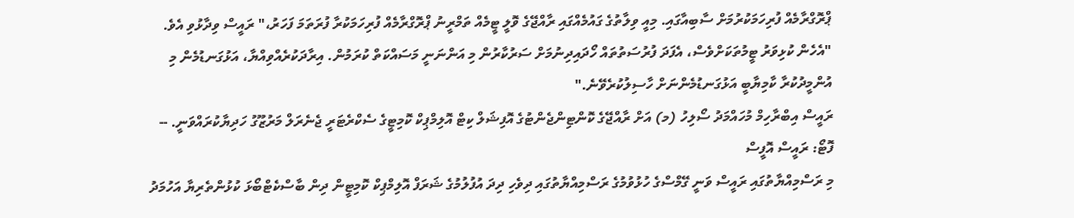ޕްރޮގްރާމެއް ފުރިހަމަކުރުމަށް ސާބިއާގައި. މިއީ ވިލާތުގެ ގައުމެއްގައި ރާއްޖޭގެ ވޮލީ ޓީމެއް ތަމްރީނު ޕްރޮގްރާމެއް ފުރިހަމަކުރާ ފުރަތަމަ ފަހަރު،" ރައީސް ވިދާޅުވި އެވެ.
"އެހެން ކުޅިވަރު ޓީމުތަކަށްވެސް، އެފަދަ ފުރުސަތުތައް ހޯދައިދިނުމަށް ސަރުކާރުން މި އަންނަނީ މަސައްކަތް ކުރަމުން. އިރާދަކުރެއްވިއްޔާ، އަޅުގަނޑުމެން މި އުންމީދުކުރާ ކާމިޔާބީ އަޅުގަނޑުމެންނަށް ހާސިލުކުރެވޭނެ."
ރައީސް އިބްރާހިމް މުހައްމަދު ސޯލިހު (މ) އަށް ރާއްޖޭގެ ކޮންޓިންޖެންޓުގެ އޮފިޝަލް ކިޓް އޮލިމްޕިކް ކޮމިޓީގެ ސެކްރެޓަރީ ޖެނެރަލް މަރުޒޫގު ހަދިޔާކުރައްވަނީ. -- ފޮޓޯ: ރައީސް އޮފީސް
މި ރަސްމިއްޔާތުގައި ރައީސް ވަނީ ގޭމްސްގެ ހުޅުވުމުގެ ރަސްމިއްޔާތުގައި ދިވެހި ދިދަ އުފުލުމުގެ ޝަރަފް އޮލިމްޕިކް ކޮމިޓީން ދިން ބާސްކެޓްބޯޅަ ކުޅުންތެރިޔާ އަހުމަދު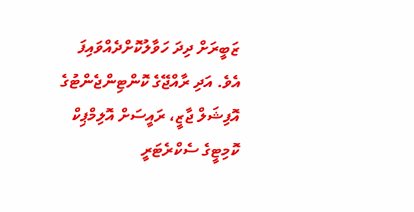ޒަބީރަށް ދިދަ ހަވާލުކޮށްދެއްވައިފަ އެވެ. އަދި ރާއްޖޭގެ ކޮންޓިންޖެންޓުގެ އޮފިޝަލް ޖާޒީ، ރައީސަށް އޮލިމްޕިކް ކޮމިޓީގެ ސެކްރެޓަރީ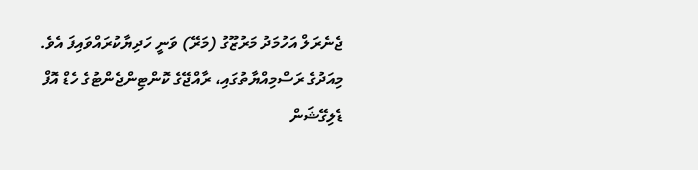ޖެނެރަލް އަހުމަދު މަރުޒޫގު (މަރޭ) ވަނީ ހަދިޔާކުރައްވައިފަ އެވެ.
މިއަދުގެ ރަސްމިއްޔާތުގައި، ރާއްޖޭގެ ކޮންޓިންޖެންޓުގެ ހެޑް އޮފް ޑެލިގޭޝަން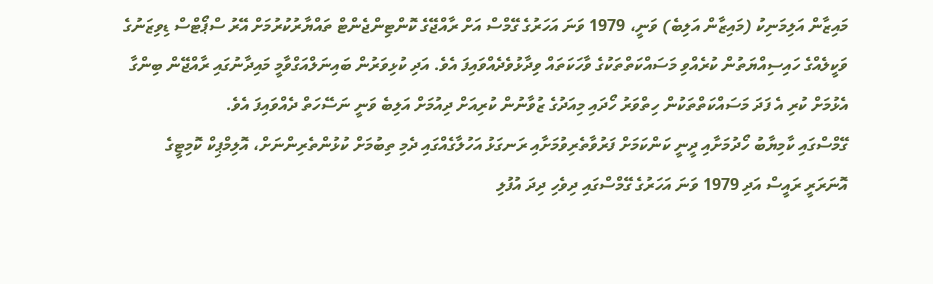މައިޒާން އަލިމަނިކު (މައިޒާން އަލިބެ) ވަނީ، 1979 ވަނަ އަހަރުގެ ގޭމްސް އަށް ރާއްޖޭގެ ކޮންޓިންޖެންޓް ތައްޔާރުކުރުމަށް އޭރު ސްޕޯޓްސް ޑިވިޒަނުގެ ވަކީލެއްގެ ހައިސިއްޔަތުން ކުރެއްވި މަސައްކަތްތަކުގެ ވާހަކަތައް ވިދާޅުވެދެއްވައިފަ އެވެ. އަދި ކުޅިވަރުން ބައިނަލްއަގްވާމީ މައިދާނުގައި ރާއްޖޭން ބިންގާ އެޅުމަށް ކުރި އެ ފަދަ މަސައްކަތްތަކުން ހިތްވަރު ހޯދައި މިއަދުގެ ޒުވާނުން ކުރިއަށް ދިއުމަށް އަލިބެ ވަނީ ނަސޭހަތް ދެއްވައިފަ އެވެ.
ގޭމްސްގައި ކާމިޔާބު ހޯދުމަށާއި ދީނީ ކަންކަމަށް ފަރުވާތެރިވުމަށާއި ރަނގަޅު އަހުލާގެއްގައި ދެމި ތިބުމަށް ކުޅުންތެރިންނަށް، އޮލިމްޕިކް ކޮމިޓީގެ އޮނަރަރީ ރައީސް އަދި 1979 ވަނަ އަހަރުގެ ގޭމްސްގައި ދިވެހި ދިދަ އުފުލި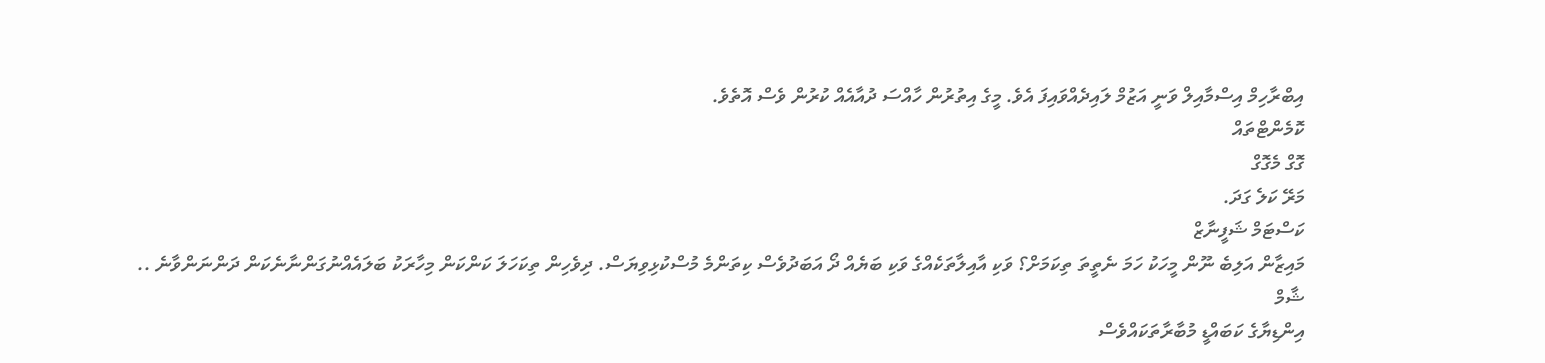އިބްރާހިމް އިސްމާއިލް ވަނީ އަޒުމް ލައިދެއްވައިފަ އެވެ. މީގެ އިތުރުން ހާއްސަ ދުއާއެއް ކުރުން ވެސް އޮތެވެ.
ކޮމެންޓްތައް
ގޮގް މެގޮގް
މަރޭ ކަލެ ގަދަ.
ކަސްޓަމް ޝަފީނާޒް
މައިޒާން އަލިބެ ނޫން މީހަކު ހަމަ ނެތީތަ ތިކަމަށް؟ ވަކި އާއިލާތަކެއްގެ ވަކި ބަޔެއް ދޯ އަބަދުވެސް ކިތަންމެ މުސްކުޅިވިޔަސް. ދިވެހިން ތިކަހަލަ ކަންކަން މިހާރަކު ބަލައެއްނުގަންނާނެކަން ދަންނަންވާނެ ..
ޝާމް
އިންޑިޔާގެ ކަބައްޑީ މުބާރާތަކައްވެސް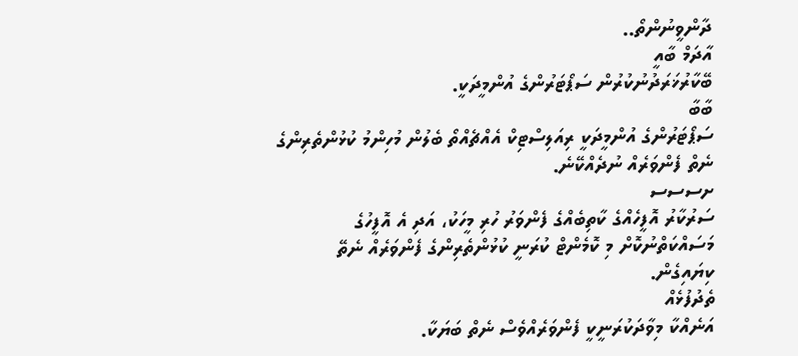ދާންވީނުންތޯ..
އާދަމް ބާއީ
ބޭކާރުޚަރަދުނުކުރުން ސަޕޯޓަރުންގެ އުންމީދަކީ.
ބާބާ
ސަޕޯޓަރުންގެ އުންމީދަކީ ރިއަލިސްޓިކް އެއްޗެއްތޯ ބެލުން މުހިންމު ކުޅުންތެރިންގެ ނެތް ފެންވަރެއް ނުދެއްކޭނެ.
ށސސސ
ސަރުކާރު އޮފީހެއްގެ ކާތިބެއްގެ ފެންވަރު ހުރި މީހަކު، އަދި އެ އޮފީހުގެ މަސައްކަތްނުކޮށް މި ކޮމެންޓް ކުރަނީ ކުޅުންތެރިންގެ ފެންވަރެއް ނެތޭ ކިޔައިގެން.
ތެދުފުޅެއް
އަނެއްކާ މިވާދަކުރަނީކީ ފެންވަރެއްވެސް ނެތް ބަޔަކާ.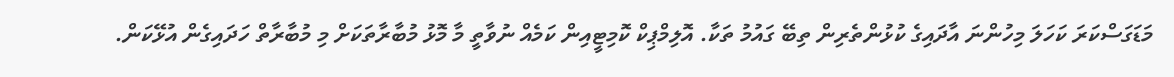މަޑަގަސްކަރަ ކަހަލަ މިހުންނަ އާދައިގެ ކުޅުންތެރިން ތިބޭ ގައުމު ތަކާ. އޮލިމްޕިކް ކޮމިޓީއިން ކަމެއް ނުވާތީ މާ މޮޅު މުބާރާތަކަށް މި މުބާރާތް ހަދައިގެން އުޅޭކަން.